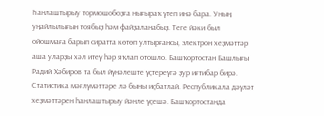Һанлаштырыу тормошобоҙға нығыраҡ үтеп инә бара. Уның уңайлылығын тоябыҙ һәм файҙаланабыҙ. Теге йәки был ойошмаға барып сиратта көтөп ултырғансы, электрон хеҙмәттәр аша уларҙы хәл итеү һәр яҡлап отошло. Башҡортостан Башлығы Радий Хәбиров та был йүнәлеште үҫтереүгә ҙур иғтибар бирә.
Статистика мәғлүмәттәре лә быны иҫбатлай. Республикала дәүләт хеҙмәттәрен һанлаштырыу йәнле үҫешә. Башҡортостанда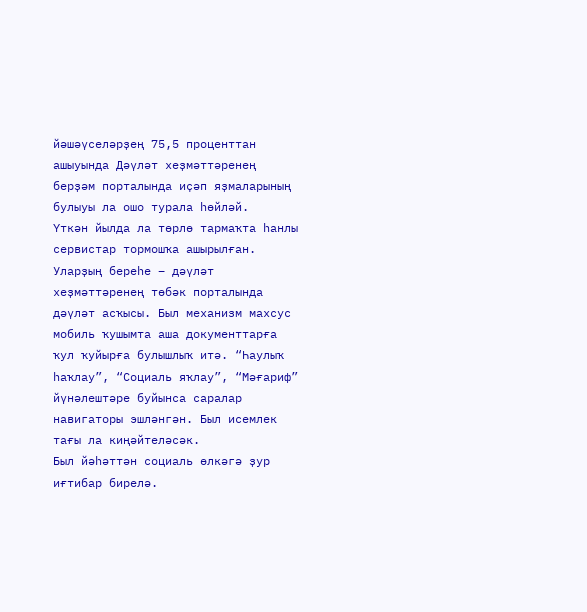йәшәүселәрҙең 75,5 проценттан ашыуында Дәүләт хеҙмәттәренең берҙәм порталында иҫәп яҙмаларының булыуы ла ошо турала һөйләй.
Үткән йылда ла төрлө тармаҡта һанлы сервистар тормошҡа ашырылған. Уларҙың береһе – дәүләт хеҙмәттәренең төбәк порталында дәүләт асҡысы. Был механизм махсус мобиль ҡушымта аша документтарға ҡул ҡуйырға булышлыҡ итә. “Һаулыҡ һаҡлау”, “Социаль яҡлау”, “Мәғариф” йүнәлештәре буйынса саралар навигаторы эшләнгән. Был исемлек тағы ла киңәйтеләсәк.
Был йәһәттән социаль өлкәгә ҙур иғтибар бирелә.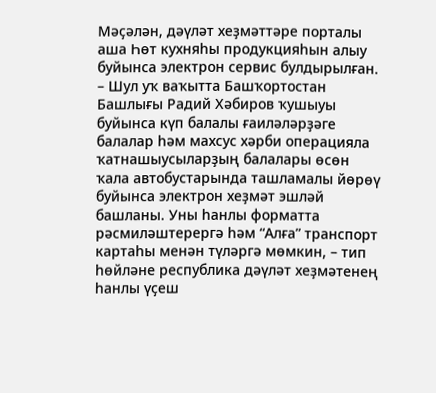Мәҫәлән, дәүләт хеҙмәттәре порталы аша Һөт кухняһы продукцияһын алыу буйынса электрон сервис булдырылған.
– Шул уҡ ваҡытта Башҡортостан Башлығы Радий Хәбиров ҡушыуы буйынса күп балалы ғаиләләрҙәге балалар һәм махсус хәрби операцияла ҡатнашыусыларҙың балалары өсөн ҡала автобустарында ташламалы йөрөү буйынса электрон хеҙмәт эшләй башланы. Уны һанлы форматта рәсмиләштерергә һәм “Алға” транспорт картаһы менән түләргә мөмкин, – тип һөйләне республика дәүләт хеҙмәтенең һанлы үҫеш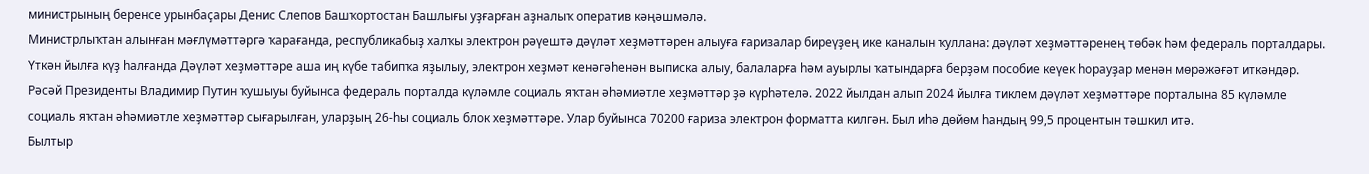министрының беренсе урынбаҫары Денис Слепов Башҡортостан Башлығы уҙғарған аҙналыҡ оператив кәңәшмәлә.
Министрлыҡтан алынған мәғлүмәттәргә ҡарағанда, республикабыҙ халҡы электрон рәүештә дәүләт хеҙмәттәрен алыуға ғаризалар биреүҙең ике каналын ҡуллана: дәүләт хеҙмәттәренең төбәк һәм федераль порталдары.
Үткән йылға күҙ һалғанда Дәүләт хеҙмәттәре аша иң күбе табипҡа яҙылыу, электрон хеҙмәт кенәгәһенән выписка алыу, балаларға һәм ауырлы ҡатындарға берҙәм пособие кеүек һорауҙар менән мөрәжәғәт иткәндәр.
Рәсәй Президенты Владимир Путин ҡушыуы буйынса федераль порталда күләмле социаль яҡтан әһәмиәтле хеҙмәттәр ҙә күрһәтелә. 2022 йылдан алып 2024 йылға тиклем дәүләт хеҙмәттәре порталына 85 күләмле социаль яҡтан әһәмиәтле хеҙмәттәр сығарылған, уларҙың 26-һы социаль блок хеҙмәттәре. Улар буйынса 70200 ғариза электрон форматта килгән. Был иһә дөйөм һандың 99,5 процентын тәшкил итә.
Былтыр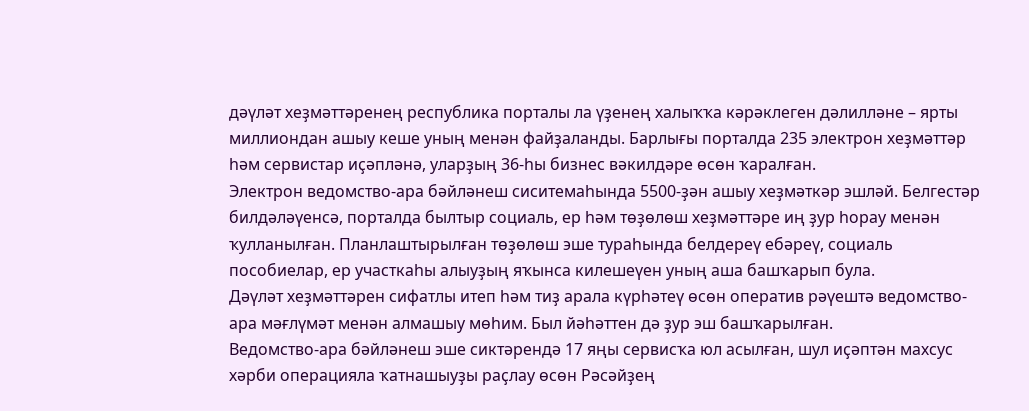дәүләт хеҙмәттәренең республика порталы ла үҙенең халыҡҡа кәрәклеген дәлилләне – ярты миллиондан ашыу кеше уның менән файҙаланды. Барлығы порталда 235 электрон хеҙмәттәр һәм сервистар иҫәпләнә, уларҙың 36-һы бизнес вәкилдәре өсөн ҡаралған.
Электрон ведомство-ара бәйләнеш сиситемаһында 5500-ҙән ашыу хеҙмәткәр эшләй. Белгестәр билдәләүенсә, порталда былтыр социаль, ер һәм төҙөлөш хеҙмәттәре иң ҙур һорау менән ҡулланылған. Планлаштырылған төҙөлөш эше тураһында белдереү ебәреү, социаль пособиелар, ер участкаһы алыуҙың яҡынса килешеүен уның аша башҡарып була.
Дәүләт хеҙмәттәрен сифатлы итеп һәм тиҙ арала күрһәтеү өсөн оператив рәүештә ведомство-ара мәғлүмәт менән алмашыу мөһим. Был йәһәттен дә ҙур эш башҡарылған.
Ведомство-ара бәйләнеш эше сиктәрендә 17 яңы сервисҡа юл асылған, шул иҫәптән махсус хәрби операцияла ҡатнашыуҙы раҫлау өсөн Рәсәйҙең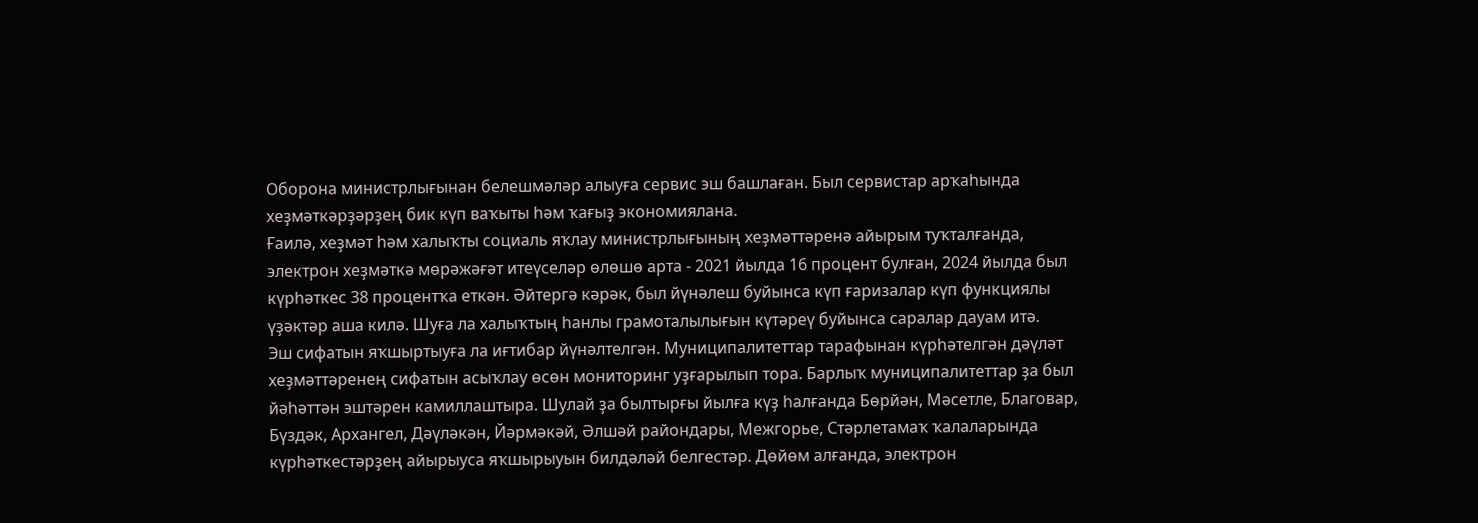Оборона министрлығынан белешмәләр алыуға сервис эш башлаған. Был сервистар арҡаһында хеҙмәткәрҙәрҙең бик күп ваҡыты һәм ҡағыҙ экономиялана.
Ғаилә, хеҙмәт һәм халыҡты социаль яҡлау министрлығының хеҙмәттәренә айырым туҡталғанда, электрон хеҙмәткә мөрәжәғәт итеүселәр өлөшө арта - 2021 йылда 16 процент булған, 2024 йылда был күрһәткес 38 процентҡа еткән. Әйтергә кәрәк, был йүнәлеш буйынса күп ғаризалар күп функциялы үҙәктәр аша килә. Шуға ла халыҡтың һанлы грамоталылығын күтәреү буйынса саралар дауам итә.
Эш сифатын яҡшыртыуға ла иғтибар йүнәлтелгән. Муниципалитеттар тарафынан күрһәтелгән дәүләт хеҙмәттәренең сифатын асыҡлау өсөн мониторинг уҙғарылып тора. Барлыҡ муниципалитеттар ҙа был йәһәттән эштәрен камиллаштыра. Шулай ҙа былтырғы йылға күҙ һалғанда Бөрйән, Мәсетле, Благовар, Бүздәк, Архангел, Дәүләкән, Йәрмәкәй, Әлшәй райондары, Межгорье, Стәрлетамаҡ ҡалаларында күрһәткестәрҙең айырыуса яҡшырыуын билдәләй белгестәр. Дөйөм алғанда, электрон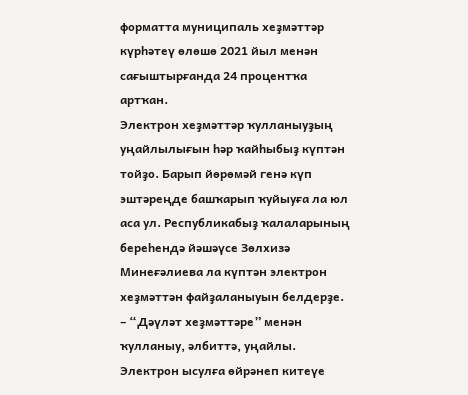форматта муниципаль хеҙмәттәр күрһәтеү өлөшө 2021 йыл менән сағыштырғанда 24 процентҡа артҡан.
Электрон хеҙмәттәр ҡулланыуҙың уңайлылығын һәр ҡайһыбыҙ күптән тойҙо. Барып йөрөмәй генә күп эштәреңде башҡарып ҡуйыуға ла юл аса ул. Республикабыҙ ҡалаларының береһендә йәшәүсе Зөлхизә Минеғәлиева ла күптән электрон хеҙмәттән файҙаланыуын белдерҙе.
– “Дәүләт хеҙмәттәре” менән ҡулланыу, әлбиттә, уңайлы. Электрон ысулға өйрәнеп китеүе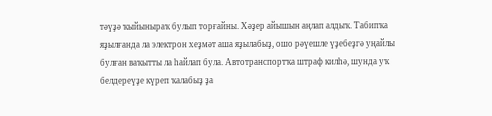тәүҙә ҡыйыныраҡ булып торғайны. Хәҙер айышын аңлап алдыҡ. Табипҡа яҙылғанда ла электрон хеҙмәт аша яҙылабыҙ, ошо рәүешле үҙебеҙгә уңайлы булған ваҡытты ла һайлап була. Автотранспортҡа штраф килһә, шунда уҡ белдереүҙе күреп ҡалабыҙ ҙа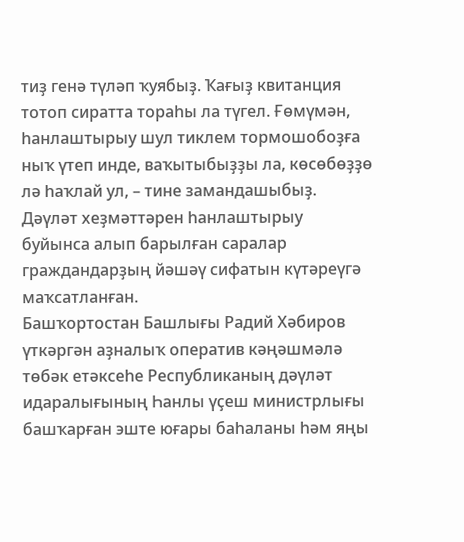тиҙ генә түләп ҡуябыҙ. Ҡағыҙ квитанция тотоп сиратта тораһы ла түгел. Ғөмүмән, һанлаштырыу шул тиклем тормошобоҙға ныҡ үтеп инде, ваҡытыбыҙҙы ла, көсөбөҙҙө лә һаҡлай ул, – тине замандашыбыҙ.
Дәүләт хеҙмәттәрен һанлаштырыу буйынса алып барылған саралар граждандарҙың йәшәү сифатын күтәреүгә маҡсатланған.
Башҡортостан Башлығы Радий Хәбиров үткәргән аҙналыҡ оператив кәңәшмәлә төбәк етәксеһе Республиканың дәүләт идаралығының Һанлы үҫеш министрлығы башҡарған эште юғары баһаланы һәм яңы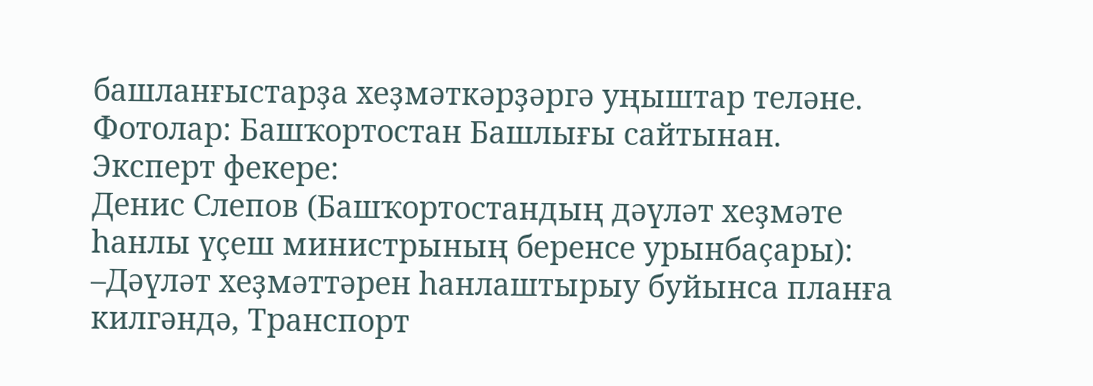башланғыстарҙа хеҙмәткәрҙәргә уңыштар теләне.
Фотолар: Башҡортостан Башлығы сайтынан.
Эксперт фекере:
Денис Слепов (Башҡортостандың дәүләт хеҙмәте һанлы үҫеш министрының беренсе урынбаҫары):
–Дәүләт хеҙмәттәрен һанлаштырыу буйынса планға килгәндә, Транспорт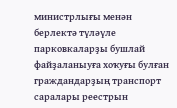министрлығы менән берлектә түләүле парковкаларҙы бушлай файҙаланыуға хоҡуғы булған граждандарҙың транспорт саралары реестрын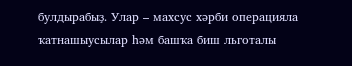булдырабыҙ. Улар – махсус хәрби операцияла ҡатнашыусылар һәм башҡа биш льготалы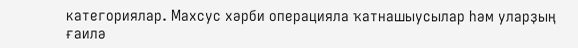категориялар. Махсус хәрби операцияла ҡатнашыусылар һәм уларҙың ғаилә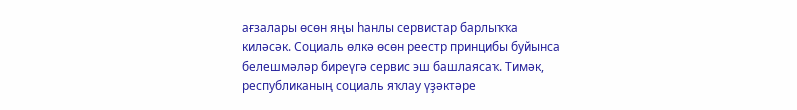ағзалары өсөн яңы һанлы сервистар барлыҡҡа киләсәк. Социаль өлкә өсөн реестр принцибы буйынса белешмәләр биреүгә сервис эш башлаясаҡ. Тимәк, республиканың социаль яҡлау үҙәктәре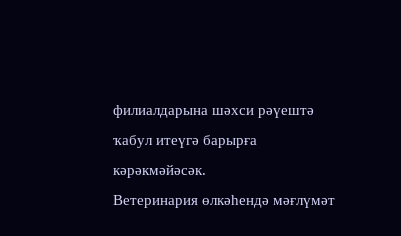филиалдарына шәхси рәүештә ҡабул итеүгә барырға кәрәкмәйәсәк.
Ветеринария өлкәһендә мәғлүмәт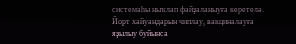системаһы ныҡлап файҙаланыуға керетелә. Йорт хайуандарын чиплау, вакциналауға яҙылыу буйынса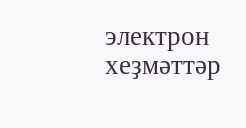электрон хеҙмәттәр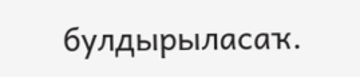булдырыласаҡ.